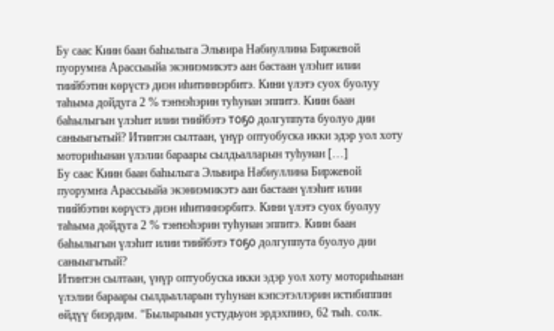Бу саас Киин баан баһылыга Эльвира Набиуллина Биржевой пуорумҥа Арассыыйа экэниэмикэтэ аан бастаан үлэһит илии тиийбэтин көрүстэ диэн иһитиннэрбитэ. Кини үлэтэ суох буолуу таһыма дойдуга 2 % тэҥнэһэрин туһунан эппитэ. Киин баан баһылыгын үлэһит илии тиийбэтэ тоҕо долгуппута буолуо дии саныыгытый? Итинтэн сылтаан, үнүр оптуобуска икки эдэр уол хоту моториһынан үлэлии бараары сылдьалларын туһунан […]
Бу саас Киин баан баһылыга Эльвира Набиуллина Биржевой пуорумҥа Арассыыйа экэниэмикэтэ аан бастаан үлэһит илии тиийбэтин көрүстэ диэн иһитиннэрбитэ. Кини үлэтэ суох буолуу таһыма дойдуга 2 % тэҥнэһэрин туһунан эппитэ. Киин баан баһылыгын үлэһит илии тиийбэтэ тоҕо долгуппута буолуо дии саныыгытый?
Итинтэн сылтаан, үнүр оптуобуска икки эдэр уол хоту моториһынан үлэлии бараары сылдьалларын туһунан кэпсэтэллэрин истибиппин өйдүү биэрдим. “Былырыын устудьуон эрдэхпинэ, 62 тыһ. солк.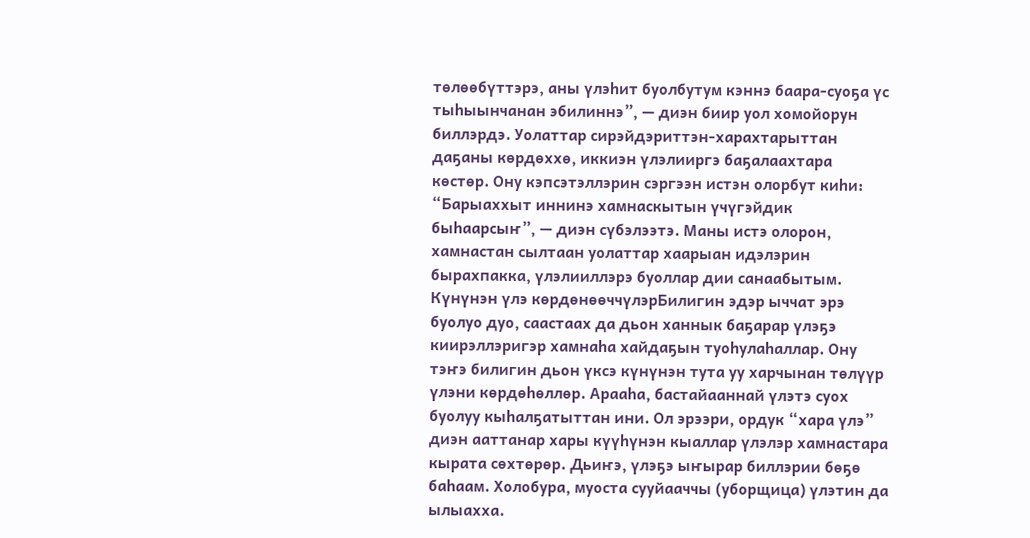төлөөбүттэрэ, аны үлэһит буолбутум кэннэ баара-суоҕа үс тыһыынчанан эбилиннэ”, — диэн биир уол хомойорун биллэрдэ. Уолаттар сирэйдэриттэн-харахтарыттан даҕаны көрдөххө, иккиэн үлэлииргэ баҕалаахтара көстөр. Ону кэпсэтэллэрин сэргээн истэн олорбут киһи: “Барыаххыт иннинэ хамнаскытын үчүгэйдик быһаарсыҥ”, — диэн сүбэлээтэ. Маны истэ олорон, хамнастан сылтаан уолаттар хаарыан идэлэрин бырахпакка, үлэлииллэрэ буоллар дии санаабытым.
Күнүнэн үлэ көрдөнөөччүлэрБилигин эдэр ыччат эрэ буолуо дуо, саастаах да дьон ханнык баҕарар үлэҕэ киирэллэригэр хамнаһа хайдаҕын туоһулаһаллар. Ону тэҥэ билигин дьон үксэ күнүнэн тута уу харчынан төлүүр үлэни көрдөһөллөр. Арааһа, бастайааннай үлэтэ суох буолуу кыһалҕатыттан ини. Ол эрээри, ордук “хара үлэ” диэн ааттанар хары күүһүнэн кыаллар үлэлэр хамнастара кырата сөхтөрөр. Дьиҥэ, үлэҕэ ыҥырар биллэрии бөҕө баһаам. Холобура, муоста сууйааччы (уборщица) үлэтин да ылыахха.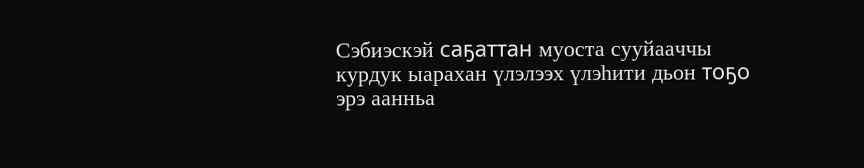Сэбиэскэй саҕаттан муоста сууйааччы курдук ыарахан үлэлээх үлэһити дьон тоҕо эрэ аанньа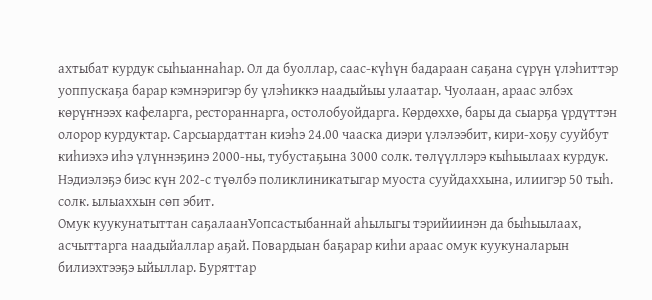ахтыбат курдук сыһыаннаһар. Ол да буоллар, саас-күһүн бадараан саҕана сүрүн үлэһиттэр уоппускаҕа барар кэмнэригэр бу үлэһиккэ наадыйыы улаатар. Чуолаан, араас элбэх көрүҥнээх кафеларга, рестораннарга, остолобуойдарга. Көрдөххө, бары да сыарҕа үрдүттэн олорор курдуктар. Сарсыардаттан киэһэ 24.00 чааска диэри үлэлээбит, кири-хоҕу сууйбут киһиэхэ иһэ үлүннэҕинэ 2000‑ны, тубустаҕына 3000 солк. төлүүллэрэ кыһыылаах курдук. Нэдиэлэҕэ биэс күн 202‑с түөлбэ поликлиникатыгар муоста сууйдаххына, илиигэр 50 тыһ. солк. ылыаххын сөп эбит.
Омук куукунатыттан саҕалаанУопсастыбаннай аһылыгы тэрийиинэн да быһыылаах, асчыттарга наадыйаллар аҕай. Повардыан баҕарар киһи араас омук куукуналарын билиэхтээҕэ ыйыллар. Буряттар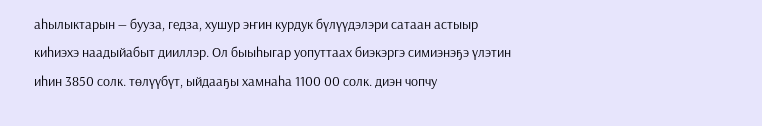аһылыктарын — бууза, гедза, хушур эҥин курдук бүлүүдэлэри сатаан астыыр киһиэхэ наадыйабыт дииллэр. Ол быыһыгар уопуттаах биэкэргэ симиэнэҕэ үлэтин иһин 3850 солк. төлүүбүт, ыйдааҕы хамнаһа 1100 00 солк. диэн чопчу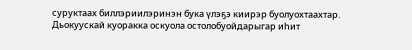суруктаах биллэриилэринэн бука үлэҕэ киирэр буолуохтаахтар. Дьокуускай куоракка оскуола остолобуойдарыгар иһит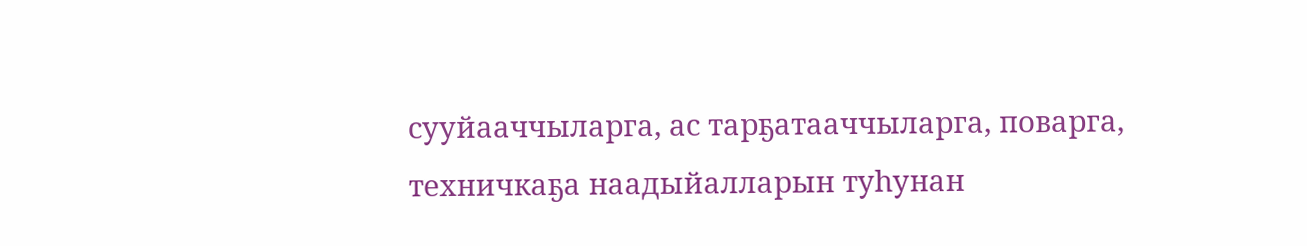сууйааччыларга, ас тарҕатааччыларга, поварга, техничкаҕа наадыйалларын туһунан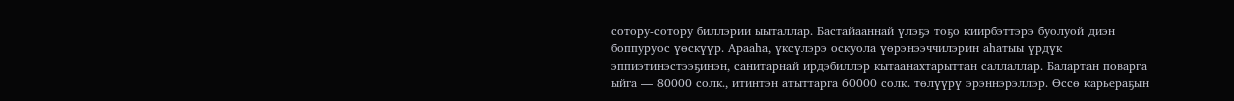сотору-сотору биллэрии ыыталлар. Бастайааннай үлэҕэ тоҕо киирбэттэрэ буолуой диэн боппуруос үөскүүр. Арааһа, үксүлэрэ оскуола үөрэнээччилэрин аһатыы үрдүк эппиэтинэстээҕинэн, санитарнай ирдэбиллэр кытаанахтарыттан саллаллар. Балартан поварга ыйга — 80000 солк., итинтэн атыттарга 60000 солк. төлүүрү эрэннэрэллэр. Өссө карьераҕын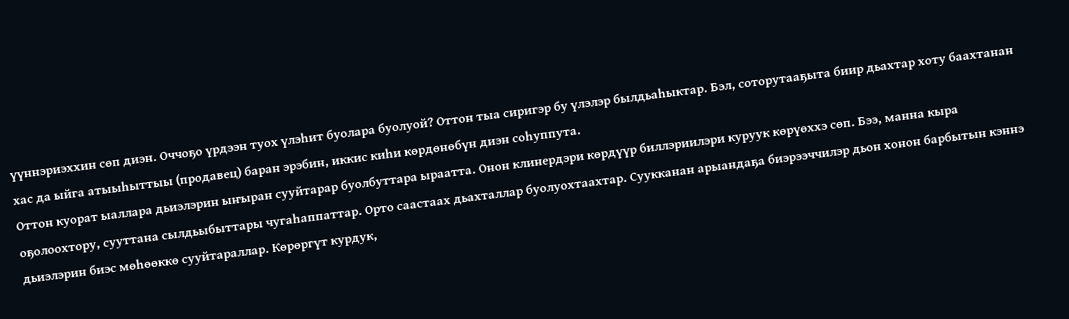үүннэриэххин сөп диэн. Оччоҕо үрдээн туох үлэһит буолара буолуой? Оттон тыа сиригэр бу үлэлэр былдьаһыктар. Бэл, соторутааҕыта биир дьахтар хоту баахтанан хас да ыйга атыыһыттыы (продавец) баран эрэбин, иккис киһи көрдөнөбүн диэн соһуппута.
Оттон куорат ыаллара дьиэлэрин ыҥыран сууйтарар буолбуттара ыраатта. Онон клинердэри көрдүүр биллэриилэри куруук көрүөххэ сөп. Бээ, манна кыра оҕолоохтору, сууттана сылдьыбыттары чугаһаппаттар. Орто саастаах дьахталлар буолуохтаахтар. Суукканан арыандаҕа биэрээччилэр дьон хонон барбытын кэннэ дьиэлэрин биэс мөһөөккө сууйтараллар. Көрөргүт курдук,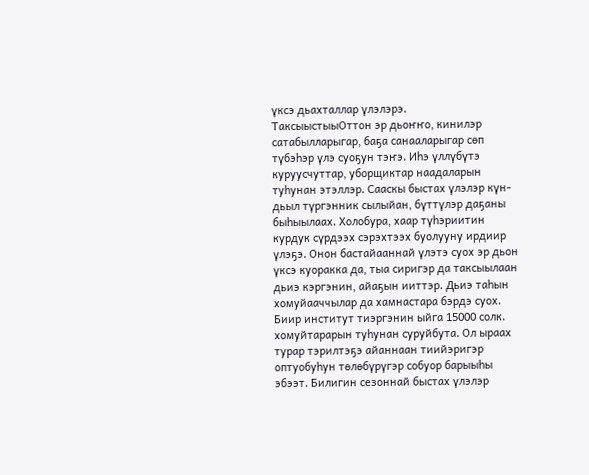үксэ дьахталлар үлэлэрэ.
ТаксыыстыыОттон эр дьоҥҥо, кинилэр сатабылларыгар, баҕа санааларыгар сөп түбэһэр үлэ суоҕун тэҥэ. Иһэ үллүбүтэ куруусчуттар, уборщиктар наадаларын туһунан этэллэр. Сааскы быстах үлэлэр күн-дьыл түргэнник сылыйан, бүттүлэр даҕаны быһыылаах. Холобура, хаар түһэриитин курдук сүрдээх сэрэхтээх буолууну ирдиир үлэҕэ. Онон бастайааннай үлэтэ суох эр дьон үксэ куоракка да, тыа сиригэр да таксыылаан дьиэ кэргэнин, айаҕын ииттэр. Дьиэ таһын хомуйааччылар да хамнастара бэрдэ суох. Биир институт тиэргэнин ыйга 15000 солк. хомуйтарарын туһунан суруйбута. Ол ыраах турар тэрилтэҕэ айаннаан тиийэригэр оптуобуһун төлөбүрүгэр собуор барыыһы эбээт. Билигин сезоннай быстах үлэлэр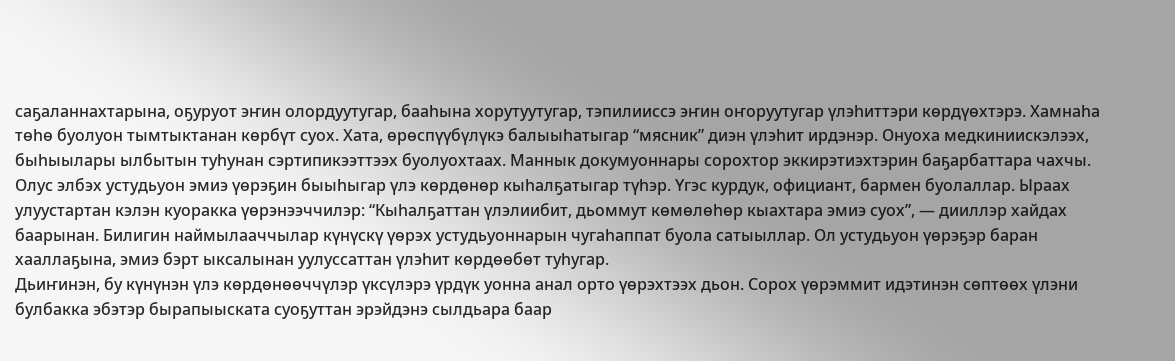саҕаланнахтарына, оҕуруот эҥин олордуутугар, бааһына хорутуутугар, тэпилииссэ эҥин оҥоруутугар үлэһиттэри көрдүөхтэрэ. Хамнаһа төһө буолуон тымтыктанан көрбүт суох. Хата, өрөспүүбүлүкэ балыыһатыгар “мясник” диэн үлэһит ирдэнэр. Онуоха медкиниискэлээх, быһыылары ылбытын туһунан сэртипикээттээх буолуохтаах. Маннык докумуоннары сорохтор эккирэтиэхтэрин баҕарбаттара чахчы.
Олус элбэх устудьуон эмиэ үөрэҕин быыһыгар үлэ көрдөнөр кыһалҕатыгар түһэр. Үгэс курдук, официант, бармен буолаллар. Ыраах улуустартан кэлэн куоракка үөрэнээччилэр: “Кыһалҕаттан үлэлиибит, дьоммут көмөлөһөр кыахтара эмиэ суох”, — дииллэр хайдах баарынан. Билигин наймылааччылар күнүскү үөрэх устудьуоннарын чугаһаппат буола сатыыллар. Ол устудьуон үөрэҕэр баран хааллаҕына, эмиэ бэрт ыксалынан уулуссаттан үлэһит көрдөөбөт туһугар.
Дьиҥинэн, бу күнүнэн үлэ көрдөнөөччүлэр үксүлэрэ үрдүк уонна анал орто үөрэхтээх дьон. Сорох үөрэммит идэтинэн сөптөөх үлэни булбакка эбэтэр бырапыыската суоҕуттан эрэйдэнэ сылдьара баар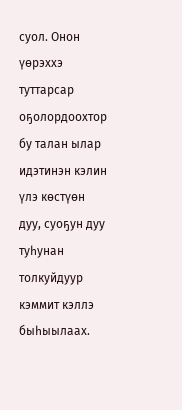суол. Онон үөрэххэ туттарсар оҕолордоохтор бу талан ылар идэтинэн кэлин үлэ көстүөн дуу, суоҕун дуу туһунан толкуйдуур кэммит кэллэ быһыылаах.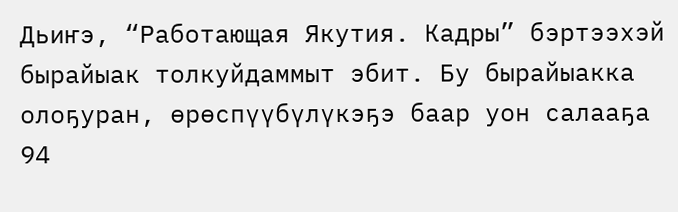Дьиҥэ, “Работающая Якутия. Кадры” бэртээхэй бырайыак толкуйдаммыт эбит. Бу бырайыакка олоҕуран, өрөспүүбүлүкэҕэ баар уон салааҕа 94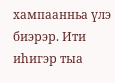хампаанньа үлэ биэрэр. Ити иһигэр тыа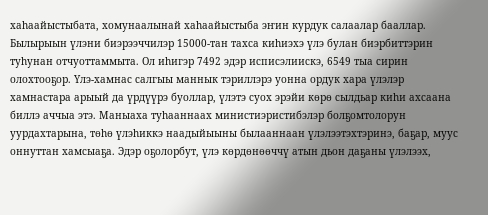хаһаайыстыбата, хомунаалынай хаһаайыстыба эҥин курдук салаалар бааллар. Былырыын үлэни биэрээччилэр 15000‑тан тахса киһиэхэ үлэ булан биэрбиттэрин туһунан отчуоттаммыта. Ол иһигэр 7492 эдэр исписэлиискэ, 6549 тыа сирин олохтооҕор. Үлэ-хамнас салгыы маннык тэриллэрэ уонна ордук хара үлэлэр хамнастара арыый да үрдүүрэ буоллар, үлэтэ суох эрэйи көрө сылдьар киһи ахсаана биллэ аччыа этэ. Маныаха туһааннаах министиэристибэлэр болҕомтолорун уурдахтарына, төһө үлэһиккэ наадыйыыны былааннаан үлэлээтэхтэринэ, баҕар, муус оннуттан хамсыаҕа. Эдэр оҕолорбут, үлэ көрдөнөөччү атын дьон даҕаны үлэлээх,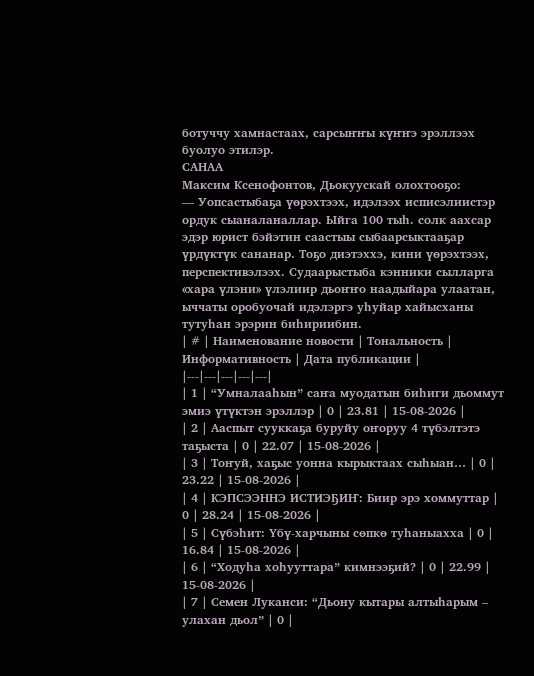ботуччу хамнастаах, сарсыҥҥы күҥҥэ эрэллээх буолуо этилэр.
САНАА
Максим Ксенофонтов, Дьокуускай олохтооҕо:
— Уопсастыбаҕа үөрэхтээх, идэлээх исписэлиистэр ордук сыаналаналлар. Ыйга 100 тыһ. солк аахсар эдэр юрист бэйэтин саастыы сыбаарсыктааҕар үрдүктүк сананар. Тоҕо диэтэххэ, кини үөрэхтээх, перспективэлээх. Судаарыстыба кэнники сылларга «хара үлэни» үлэлиир дьоҥҥо наадыйара улаатан, ыччаты оробуочай идэлэргэ уһуйар хайысханы тутуһан эрэрин биһириибин.
| # | Наименование новости | Тональность | Информативность | Дата публикации |
|---|---|---|---|---|
| 1 | “Умналааһын” саҥа муодатын биһиги дьоммут эмиэ үтүктэн эрэллэр | 0 | 23.81 | 15-08-2026 |
| 2 | Ааспыт сууккаҕа буруйу оҥоруу 4 түбэлтэтэ таҕыста | 0 | 22.07 | 15-08-2026 |
| 3 | Тоҥуй, хаҕыс уонна кырыктаах сыһыан… | 0 | 23.22 | 15-08-2026 |
| 4 | КЭПСЭЭННЭ ИСТИЭҔИҤ: Биир эрэ хоммуттар | 0 | 28.24 | 15-08-2026 |
| 5 | Сүбэһит: Үбү-харчыны сөпкө туһаныахха | 0 | 16.84 | 15-08-2026 |
| 6 | “Ходуһа хоһууттара” кимнээҕий? | 0 | 22.99 | 15-08-2026 |
| 7 | Семен Луканси: “Дьону кытары алтыһарым – улахан дьол” | 0 |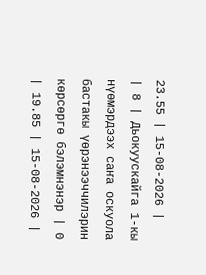23.55 | 15-08-2026 |
| 8 | Дьокуускайга 1-кы нүөмэрдээх саҥа оскуола бастакы үөрэнээччилэрин көрсөргө бэлэмнэнэр | 0 | 19.85 | 15-08-2026 |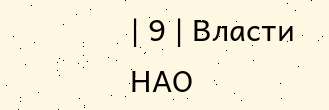| 9 | Власти НАО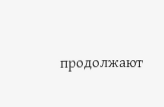продолжают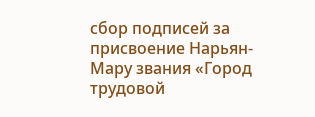сбор подписей за присвоение Нарьян-Мару звания «Город трудовой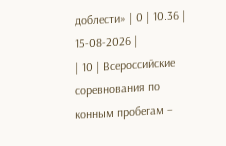доблести» | 0 | 10.36 | 15-08-2026 |
| 10 | Всероссийские соревнования по конным пробегам –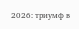2026: триумф в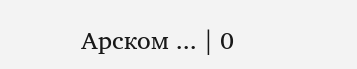Арском ... | 0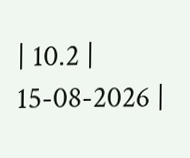| 10.2 | 15-08-2026 |